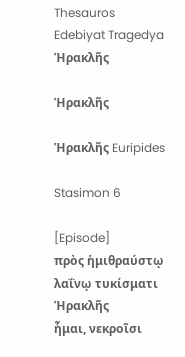Thesauros Edebiyat Tragedya Ἡρακλῆς

Ἡρακλῆς

Ἡρακλῆς Euripides

Stasimon 6

[Episode]
πρὸς ἡμιθραύστῳ λαΐνῳ τυκίσματι
Ἡρακλῆς
ἧμαι, νεκροῖσι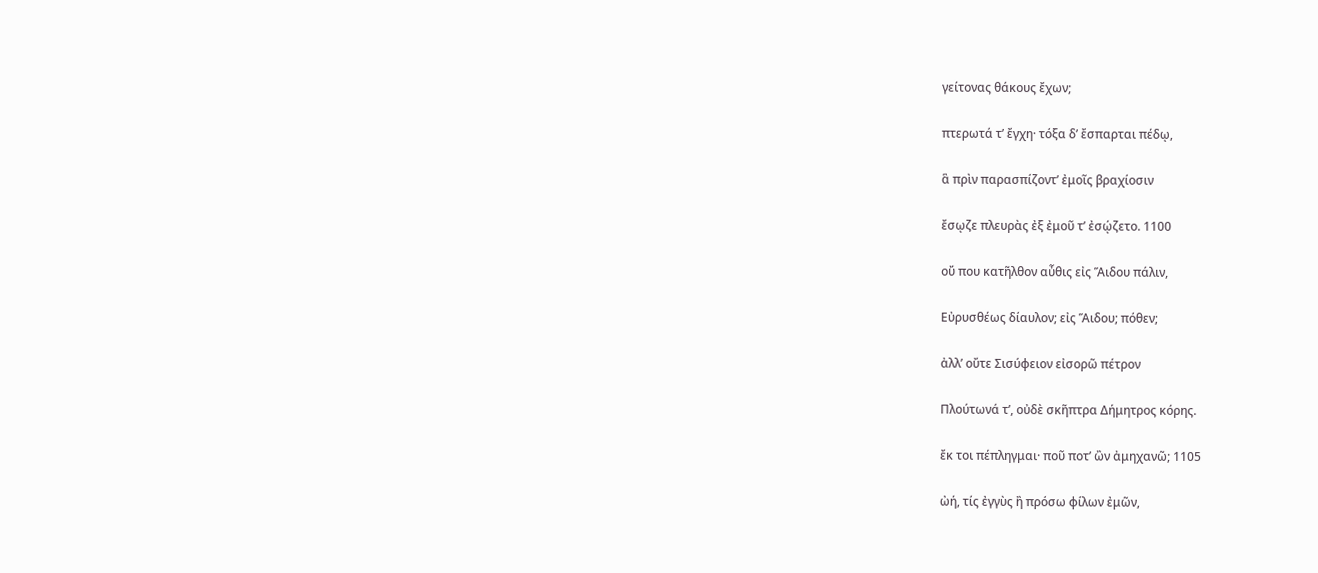γείτονας θάκους ἔχων;

πτερωτά τʼ ἔγχη· τόξα δʼ ἔσπαρται πέδῳ,

ἃ πρὶν παρασπίζοντʼ ἐμοῖς βραχίοσιν

ἔσῳζε πλευρὰς ἐξ ἐμοῦ τʼ ἐσῴζετο. 1100

οὔ που κατῆλθον αὖθις εἰς Ἅιδου πάλιν,

Εὐρυσθέως δίαυλον; εἰς Ἅιδου; πόθεν;

ἀλλʼ οὔτε Σισύφειον εἰσορῶ πέτρον

Πλούτωνά τʼ, οὐδὲ σκῆπτρα Δήμητρος κόρης.

ἔκ τοι πέπληγμαι· ποῦ ποτʼ ὢν ἀμηχανῶ; 1105

ὠή, τίς ἐγγὺς ἢ πρόσω φίλων ἐμῶν,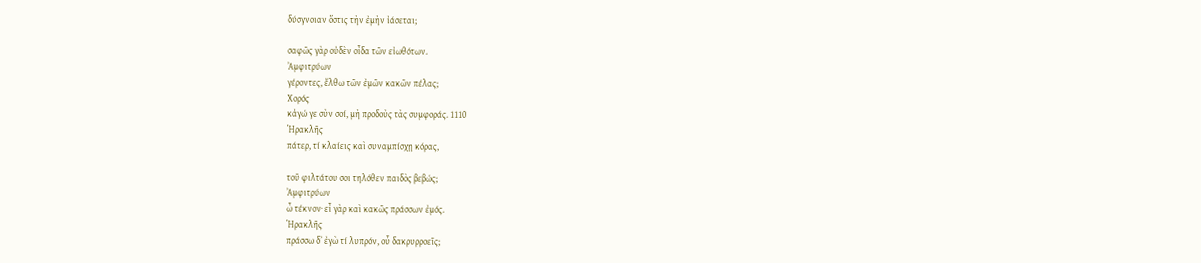δύσγνοιαν ὅστις τὴν ἐμὴν ἰάσεται;

σαφῶς γὰρ οὐδὲν οἶδα τῶν εἰωθότων.
Ἀμφιτρύων
γέροντες, ἔλθω τῶν ἐμῶν κακῶν πέλας;
Χορός
κἀγώ γε σὺν σοί, μὴ προδοὺς τὰς συμφοράς. 1110
Ἡρακλῆς
πάτερ, τί κλαίεις καὶ συναμπίσχῃ κόρας,

τοῦ φιλτάτου σοι τηλόθεν παιδὸς βεβώς;
Ἀμφιτρύων
ὦ τέκνον· εἶ γὰρ καὶ κακῶς πράσσων ἐμός.
Ἡρακλῆς
πράσσω δʼ ἐγὼ τί λυπρόν, οὗ δακρυρροεῖς;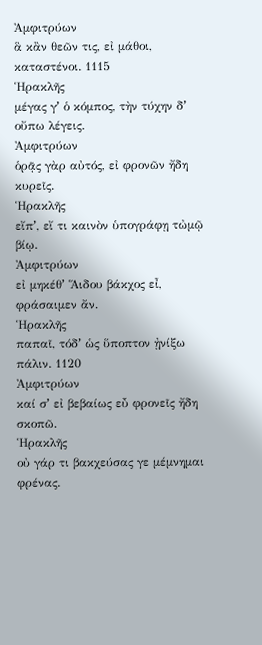Ἀμφιτρύων
ἃ κἂν θεῶν τις, εἰ μάθοι, καταστένοι. 1115
Ἡρακλῆς
μέγας γʼ ὁ κόμπος, τὴν τύχην δʼ οὔπω λέγεις.
Ἀμφιτρύων
ὁρᾷς γὰρ αὐτός, εἰ φρονῶν ἤδη κυρεῖς.
Ἡρακλῆς
εἴπʼ, εἴ τι καινὸν ὑπογράφῃ τὠμῷ βίῳ.
Ἀμφιτρύων
εἰ μηκέθʼ Ἅιδου βάκχος εἶ, φράσαιμεν ἄν.
Ἡρακλῆς
παπαῖ, τόδʼ ὡς ὕποπτον ᾐνίξω πάλιν. 1120
Ἀμφιτρύων
καί σʼ εἰ βεβαίως εὖ φρονεῖς ἤδη σκοπῶ.
Ἡρακλῆς
οὐ γάρ τι βακχεύσας γε μέμνημαι φρένας.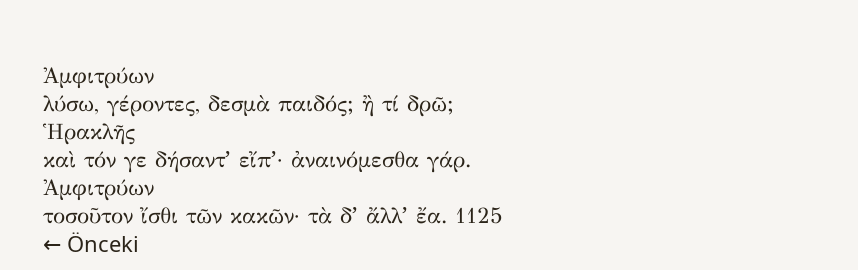Ἀμφιτρύων
λύσω, γέροντες, δεσμὰ παιδός; ἢ τί δρῶ;
Ἡρακλῆς
καὶ τόν γε δήσαντʼ εἴπʼ· ἀναινόμεσθα γάρ.
Ἀμφιτρύων
τοσοῦτον ἴσθι τῶν κακῶν· τὰ δʼ ἄλλʼ ἔα. 1125
← Önceki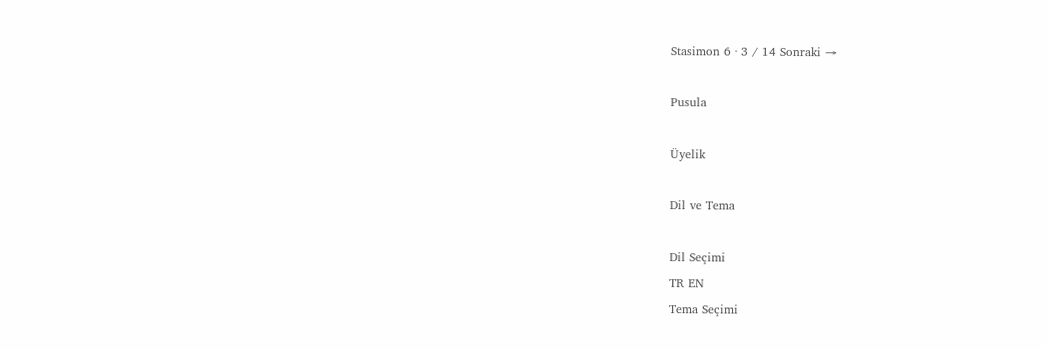Stasimon 6 · 3 / 14 Sonraki →

Pusula

Üyelik

Dil ve Tema

Dil Seçimi
TR EN
Tema Seçimi